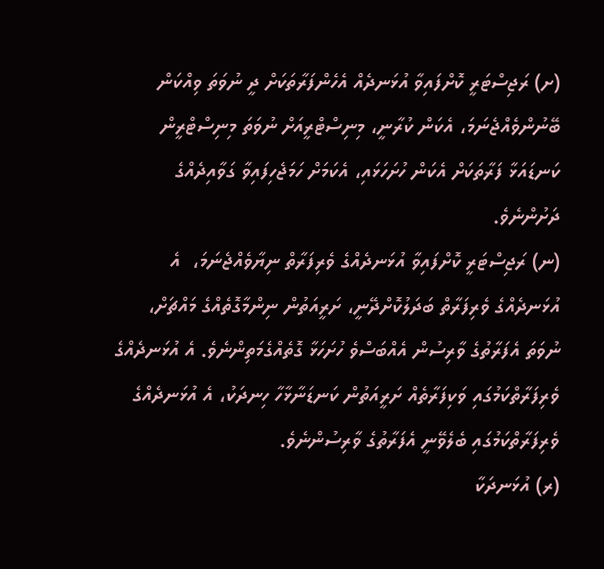(ށ) ރަޖިސްޓަރީ ކޮށްފައިވާ އުޅަނދެއް އެހެންފަރާތަކަށް ދީ ނުވަތަ ވިއްކަން ބޭނުންވެއްޖެނަމަ، އެކަން ކުރާނީ، މިނިސްޓްރީއަށް ނުވަތަ މިނިސްޓްރީން ކަނޑައަޅާ ފަރާތަކަށް އެކަން ހުށަހަޅައި، އެކަމަށް ހަމަޖެހިފައިވާ ގަވާއިދެއްގެ ދަށުންނެވެ.
(ނ) ރަޖިސްޓަރީ ކޮށްފައިވާ އުޅަނދެއްގެ ވެރިފަރާތް ނިޔާވެއްޖެނަމަ،  އެ އުޅަނދެއްގެ ވެރިފަރާތް ބަދަލުކޮށްދޭނީ، ށަރީއަތުން ނިންމާގޮތެއްގެ މައްޗަށް، ނުވަތަ އެފަރާތުގެ ވާރިސުން އެއްބަސްވެ ހުށަހަޅާ ގޮތެއްގެމަތިންނެވެ. އެ އުޅަނދެއްގެ ވެރިފަރާތްކަމުގައި ވަކިފަރާތެއް ށަރީއަތުން ކަނޑަނާޅާހާ ހިނދަކު، އެ އުޅަނދެއްގެ ވެރިފަރާތްކަމުގައި ބެލެވޭނީ އެފަރާތުގެ ވާރިސުންނެވެ.
(ރ) އުޅަނދަކާ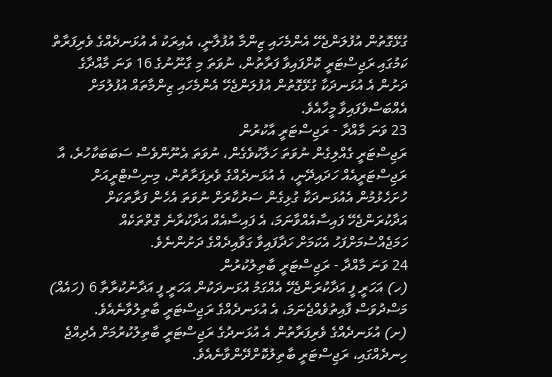ގުޅޭގޮތުން އުފުލަންޖެހޭ އެންމެހައި ޒިންމާ އުފުލާނީ، އެއިރަކު އެ އުޅަނދެއްގެ ވެރިފަރާތް ކަމުގައި ރަޖިސްޓަރީ ކޮށްފައިވާ ފަރާތުން، ނުވަތަ މި ގާނޫނުގެ 16 ވަނަ މާއްދާގެ ދަށުން އެ އުޅަނދަކާ ގުޅޭގޮތުން އުފުލަންޖެހޭ އެންމެހައި ޒިންމާތައް އުފުލުމަށް އެއްބަސްވެފައިވާ މީހާއެވެ.
23 ވަނަ މާއްދާ - ރަޖިސްޓަރީ އާކުރުން
ރަޖިސްޓަރީ ގެއްލިގެން ނުވަތަ ހަލާކުވެގެން، ނުވަތަ އެނޫންވެސް ސަބަބަކާހުރެ، އާ ރަޖިސްޓަރީއެއް ހަދައިދޭނީ، އެ އުޅަނދެއްގެ ވެރިފަރާތުން، މިނިސްޓްރީއަށް ހުށަހެޅުމުން އެއުޅަނދަކާ ގުޅިގެން ސަރުކާރަށް ނުވަތަ އެހެން ފަރާތަކަށް އަދާކުރަންޖެހޭ ފައިސާއެއްވާނަމަ، އެ ފައިސާއެއް އަދާކުރާނެ ގޮތްތަކެއް ހަމަޖެއްސުމަށްފަހު އެކަމަށް ހަދާފައިވާ ގަވާއިދެއްގެ ދަށުންނެވެ.
24 ވަނަ މާއްދާ - ރަޖިސްޓަރީ ބާތިލުކުރުން
(ހ) އަހަރީ ފީ އަދާކުރަންޖެހޭ އެއްގަމު އުޅަނދަކުން އަހަރީ ފީ އަދާނުކުރާތާ 6 (ހައެއް) މަސްދުވަސް ފާއިތުވެއްޖެނަމަ، އެ އުޅަނދެއްގެ ރަޖިސްޓަރީ ބާތިލުވާނެއެވެ.
(ށ) އުޅަނދެއްގެ ވެރިފަރާތުން އެ އުޅަނދުގެ ރަޖިސްޓަރީ ބާތިލުކުރުމަށް އެދިއްޖެ ހިނދެއްގައި، ރަޖިސްޓަރީ ބާތިލުކޮށްދޭންވާނެއެވެ.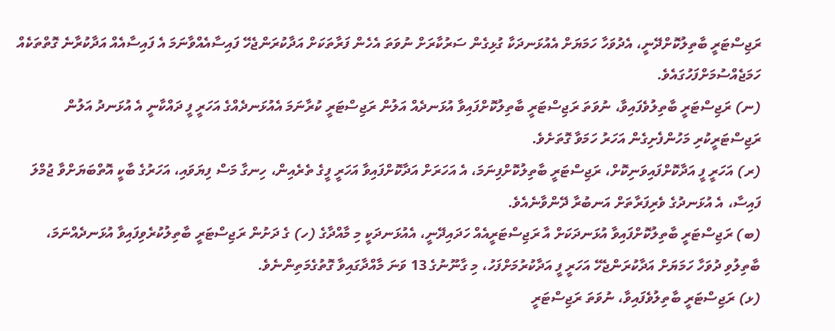ރަޖިސްޓަރީ ބާތިލުކޮށްދޭނީ، އެދުވަހާ ހަމަޔަށް އެއުޅަނދަކާ ގުޅިގެން ސަރުކާރަށް ނުވަތަ އެހެން ފަރާތަކަށް އަދާކުރަންޖެހޭ ފައިސާއެއްވާނަމަ އެ ފައިސާއެއް އަދާކުރާނެ ގޮތްތަކެއް ހަމަޖެއްސުމަށްފަހުގައެވެ.
(ނ) ރަޖިސްޓަރީ ބާތިލުވެފައިވާ، ނުވަތަ ރަޖިސްޓަރީ ބާތިލުކޮށްފައިވާ އުޅަނދެއް އަލުން ރަޖިސްޓަރީ ކުރާނަމަ އެއުޅަނދެއްގެ އަހަރީ ފީ ދައްކާނީ އެ އުޅަނދު އަލުން ރަޖިސްޓަރީކުރި މަހުންފެށިގެން އަހަރު ހަމަވާ ގޮތަށެވެ.
(ރ) އަހަރީ ފީ އަދާކޮށްފައިވަނިކޮށް، ރަޖިސްޓަރީ ބާތިލުކޮށްފިނަމަ، އެ އަހަރަށް އަދާކޮށްފައިވާ އަހަރީ ފީގެ ތެރެއިން، ހިނގާ މަސް ފިޔަވައި، އަހަރުގެ ބާކީ އޮތްބަޔަށްވާ ޖުމްލަ ފައިސާ، އެ އުޅަނދުގެ ވެރިފަރާތަށް އަނބުރާ ދޭންވާނެއެވެ.
(ބ) ރަޖިސްޓަރީ ބާތިލުކޮށްފައިވާ އުޅަނދަކަށް އާ ރަޖިސްޓަރީއެއް ހަދައިދޭނީ، އެއުޅަނދަކީ މި މާއްދާގެ (ހ) ގެ ދަށުން ރަޖިސްޓަރީ ބާތިލުކުރެވިފައިވާ އުޅަނދެއްނަމަ، ބާތިލުވި ދުވަހާ ހަމަޔަށް އަދާކުރަންޖެހޭ އަހަރީ ފީ އަދާކުރުމަށްފަހު، މި ގާނޫނުގެ 13 ވަނަ މާއްދާގައިވާ ގޮތުގެމަތިންނެވެ.
(ޅ) ރަޖިސްޓަރީ ބާތިލުވެފައިވާ، ނުވަތަ ރަޖިސްޓަރީ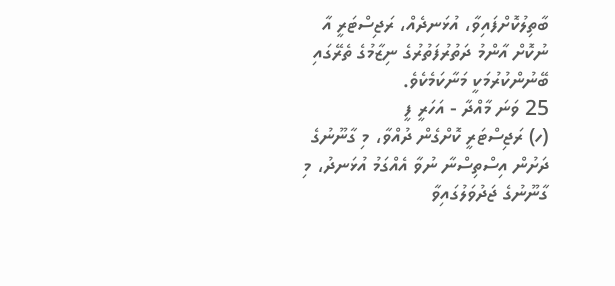ބާތިލުކޮށްފައިވާ، އުޅަނދެއް، ރަޖިސްޓަރީ އާ ނުކޮށް އާންމު ދަތުރުފަތުރުގެ ނިޒާމުގެ ތެރޭގައި ބޭނުންކުރުމަކީ މަނާކަމެކެވެ.
25 ވަނަ މާއްދާ - އަހަރީ ފީ
(ހ) ރަޖިސްޓަރީ ކޮށްގެން ދުއްވާ، މި ގާނޫނުގެ ދަށުން އިސްތިސްނާ ނުވާ އެއްގަމު އުޅަނދު، މި ގާނޫނުގެ ޖަދުވަލުގައިވާ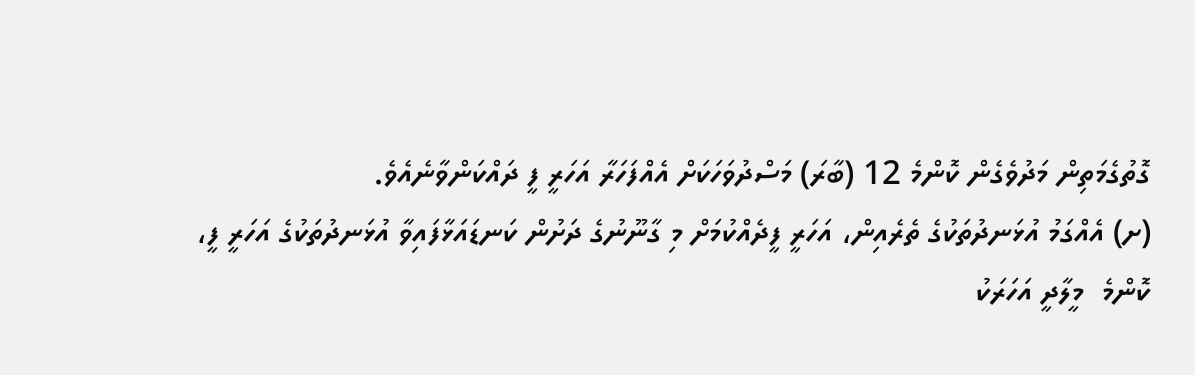ގޮތުގެމަތިން މަދުވެގެން ކޮންމެ 12 (ބާރަ) މަސްދުވަހަކަށް އެއްފަހަރާ އަހަރީ ފީ ދައްކަންވާނެއެވެ.
(ށ) އެއްގަމު އުޅަނދުތަކުގެ ތެރެއިން، އަހަރީ ފީދެއްކުމަށް މި ގާނޫނުގެ ދަށުން ކަނޑައަޅާފައިވާ އުޅަނދުތަކުގެ އަހަރީ ފީ، ކޮންމެ  މީލާދީ އަހަރަކު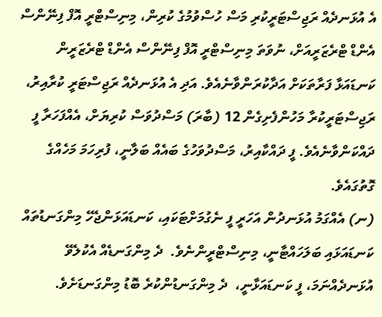އެ އުޅަނދެއް ރަޖިސްޓަރީކުރި މަސް ހުސްވުމުގެ ކުރިން، މިނިސްޓްރީ އޮފް ފިނޭންސް އެންޑް ޓްރެޒަރީއަށް، ނުވަތަ މިނިސްޓްރީ އޮފް ފިނޭންސް އެންޑް ޓްރެޒަރީން ކަނޑައަޅާ ފަރާތަކަށް އަދާކުރަންވާނެއެވެ. އަދި އެ އުޅަނދެއް ރަޖިސްޓަރީ ކުރާއިރު، ރަޖިސްޓަރީކުރާ މަހުންފެށިގެން 12 (ބާރަ) މަސްދުވަސް ކުރިޔަށް، އެއްފަހަރާ ފީ ދައްކަންވާނެއެވެ. ފީ ދައްކާއިރު، މަސްދުވަހުގެ ބައެއް ބަލާނީ، ފުރިހަމަ މަހެއްގެ ގޮތުގައެވެ.
(ނ) އެއްގަމު އުޅަނދުން އަހަރީ ފީ ނެގުމަށްޓަކައި، ކަނޑައަޅަންޖެހޭ މިންގަނޑުތައް ކަނޑައަޅައި ބަލަހައްޓާނީ، މިނިސްޓްރީންނެވެ.  ދެ މިންގަނޑެއް އެކުލެވޭ އުޅަނދެއްނަމަ، ފީ ކަނޑައަޅާނީ،  ދެ މިންގަނޑުންކުރެ ބޮޑު މިންގަނޑަށެވެ.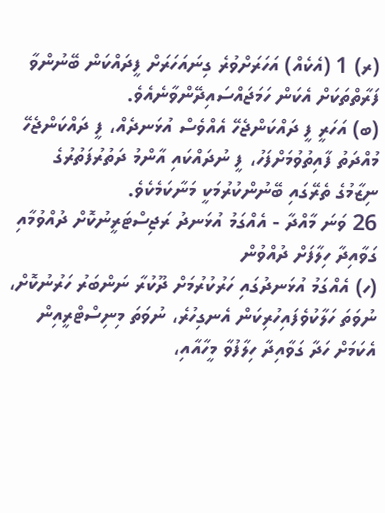(ރ) 1 (އެކެއް) އަހަރަށްވުރެ ގިނައަހަރަށް ފީދައްކަން ބޭނުންވާ ފަރާތްތަކަށް އެކަން ހަމަޖައްސައިދޭންވާނެއެވެ.
(ބ) އަހަރީ ފީ ދައްކަންޖެހޭ އެއްވެސް އުޅަނދެއް، ފީ ދައްކަންޖެހޭ މުއްދަތު ފާއިތުވުމަށްފަހު، ފީ ނުދައްކައި އާންމު ދަތުރުފަތުރުގެ ނިޒާމުގެ ތެރޭގައި ބޭނުންކުރުމަކީ މަނާކަމެކެވެ.
26 ވަނަ މާއްދާ - އެއްގަމު އުޅަނދު ރަޖިސްޓަރީނުކޮށް ދުއްވުމާއި ގަވާއިދާ ހިލާފަށް ދުއްވުން
(ހ) އެއްގަމު އުޅަނދުގައި ހަރުކުރުމަށް ދޫކުރާ ނަންބަރު ހަރުނުކޮށް، ނުވަތަ ހަލާކުވެފައިހުރިކަން އެނގިހުރެ، ނުވަތަ މިނިސްޓްރީއިން އެކަމަށް ހަދާ ގަވާއިދާ ހިލާފުވާ މީހާއާއި،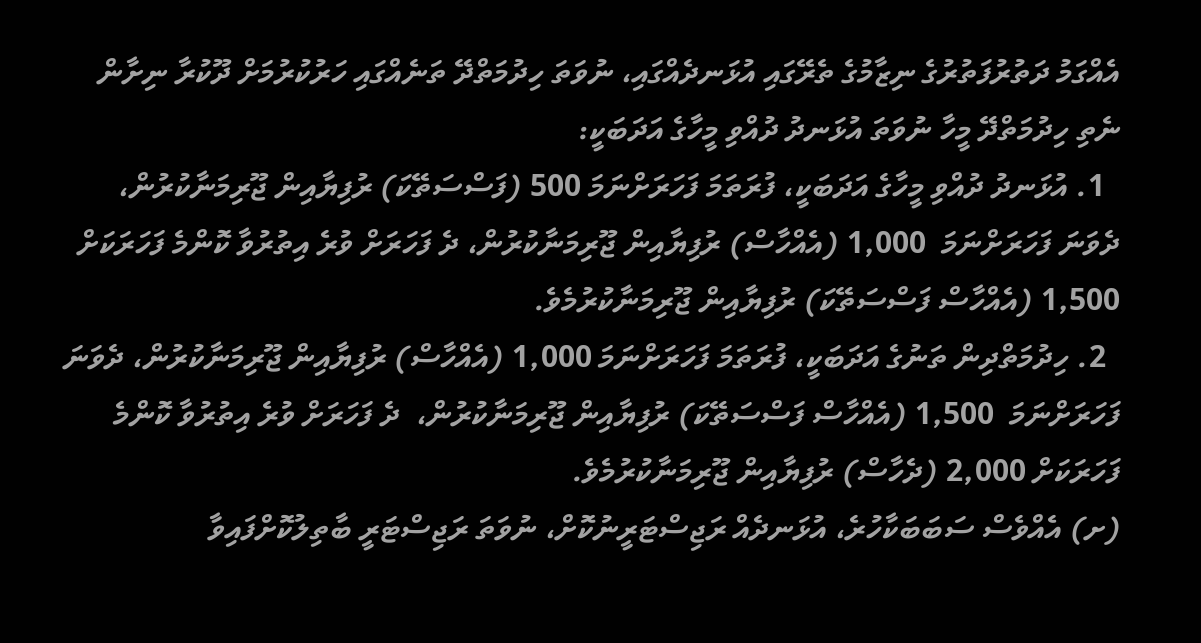އެއްގަމު ދަތުރުފަތުރުގެ ނިޒާމުގެ ތެރޭގައި އުޅަނދެއްގައި، ނުވަތަ ހިދުމަތްދޭ ތަނެއްގައި ހަރުކުރުމަށް ދޫކުރާ ނިށާން ނެތި ހިދުމަތްދޭ މީހާ ނުވަތަ އުޅަނދު ދުއްވި މީހާގެ އަދަބަކީ:
  1. އުޅަނދު ދުއްވި މީހާގެ އަދަބަކީ، ފުރަތަމަ ފަހަރަށްނަމަ 500 (ފަސްސަތޭކަ) ރުފިޔާއިން ޖޫރިމަނާކުރުން، ދެވަނަ ފަހަރަށްނަމަ  1,000 (އެއްހާސް) ރުފިޔާއިން ޖޫރިމަނާކުރުން، ދެ ފަހަރަށް ވުރެ އިތުރުވާ ކޮންމެ ފަހަރަކަށް 1,500 (އެއްހާސް ފަސްސަތޭކަ) ރުފިޔާއިން ޖޫރިމަނާކުރުމެވެ.
  2. ހިދުމަތްދިން ތަނުގެ އަދަބަކީ، ފުރަތަމަ ފަހަރަށްނަމަ 1,000 (އެއްހާސް) ރުފިޔާއިން ޖޫރިމަނާކުރުން، ދެވަނަ ފަހަރަށްނަމަ  1,500 (އެއްހާސް ފަސްސަތޭކަ) ރުފިޔާއިން ޖޫރިމަނާކުރުން،  ދެ ފަހަރަށް ވުރެ އިތުރުވާ ކޮންމެ ފަހަރަކަށް 2,000 (ދެހާސް) ރުފިޔާއިން ޖޫރިމަނާކުރުމެވެ.
(ށ) އެއްވެސް ސަބަބަކާހުރެ، އުޅަނދެއް ރަޖިސްޓަރީނުކޮށް، ނުވަތަ ރަޖިސްޓަރީ ބާތިލުކޮށްފައިވާ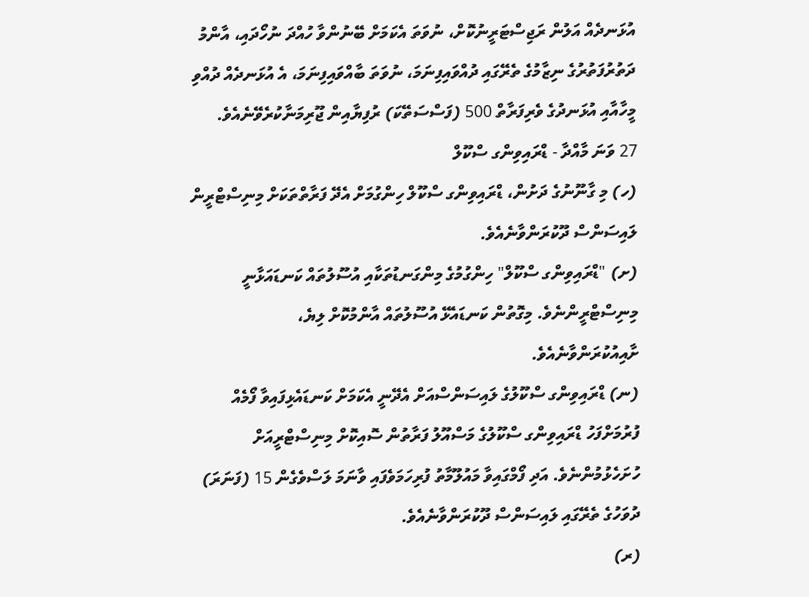އުޅަނދެއް އަލުން ރަޖިސްޓަރީނުކޮށް، ނުވަތަ އެކަމަށް ބޭނުންވާ ހުއްދަ ނުހޯދައި، އާންމު ދަތުރުފަތުރުގެ ނިޒާމުގެ ތެރޭގައި ދުއްވައިފިނަމަ، ނުވަތަ ބާއްވައިފިނަމަ، އެ އުޅަނދެއް ދުއްވި މީހާއާއި އުޅަނދުގެ ވެރިފަރާތް 500 (ފަސްސަތޭކަ) ރުފިޔާއިން ޖޫރިމަނާކުރެވޭނެއެވެ.
27 ވަނަ މާއްދާ - ޑްރައިވިންގ ސްކޫލް
(ހ) މި ގާނޫނުގެ ދަށުން، ޑްރައިވިންގ ސްކޫލް ހިންގުމަށް އެދޭ ފަރާތްތަކަށް މިނިސްޓްރީން  ލައިސަންސް ދޫކުރަންވާނެއެވެ.
(ށ) "ޑްރައިވިންގ ސްކޫލް" ހިންގުމުގެ މިންގަނޑުތަކާއި އުސޫލުތައް ކަނޑައަޅާނީ މިނިސްޓްރީންނެވެ. މިގޮތުން ކަނޑައެޅޭ އުސޫލުތައް އާންމުކޮށް ލިޔެ، ށާއިއުކުރަންވާނެއެވެ.
(ނ) ޑްރައިވިންގ ސްކޫލުގެ ލައިސަންސްއަށް އެދޭނީ އެކަމަށް ކަނޑައެޅިފައިވާ ފޯމެއް ފުރުމަށްފަހު ޑްރައިވިންގ ސްކޫލުގެ މަސްއޫލު ފަރާތުން ސޮއިކޮށް މިނިސްޓްރީއަށް ހުށަހެޅުމުންނެވެ. އަދި ފޯމްގައިވާ މައުލޫމާތު ފުރިހަމަވެފައި ވާނަމަ ލަސްވެގެން 15 (ފަނަރަ) ދުވަހުގެ ތެރޭގައި ލައިސަންސް ދޫކުރަންވާނެއެވެ.
(ރ)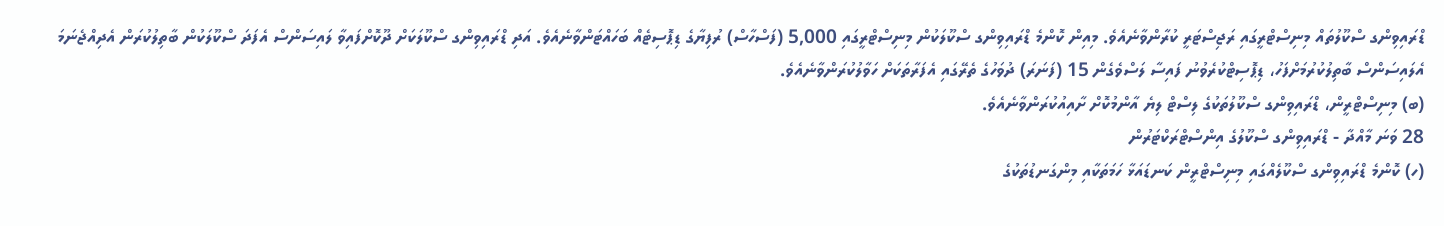ޑްރައިވިންގ ސްކޫލުތައް މިނިސްޓްރީގައި ރަޖިސްޓަރީ ކުރާންވާނެއެވެ. މިއިން ކޮންމެ ޑްރައިވިންގ ސްކޫލަކުން މިނިސްޓްރީގައި 5,000 (ފަސްހާސް) ރުފިޔާގެ ޑިޕޮސިޓެއް ބަހައްޓަންވާނެއެވެ. އަދި ޑްރައިވިންގ ސްކޫލަކަށް ދޫކޮށްފައިވާ ލައިސަންސް އެފަދަ ސްކޫލަކުން ބާތިލުކުރަން އެދިއްޖެނަމަ އެލައިސަންސް ބާތިލުކުރުމަށްފަހު، ޑިޕޮސިޓްކުރެވުނު ފައިސާ ލަސްވެގެން 15 (ފަނަރަ) ދުވަހުގެ ތެރޭގައި އެފަރާތަކަށް ހަވާލުކުރަންވާނެއެވެ.
(ބ) މިނިސްޓްރީން، ޑްރައިވިންގ ސްކޫލުތަކުގެ ލިސްޓް ލިޔެ އާންމުކޮށް ށާއިއުކުރަންވާނެއެވެ.
28 ވަނަ މާއްދާ - ޑްރައިވިންގ ސްކޫލުގެ އިންސްޓްރަކްޓަރުން
(ހ) ކޮންމެ ޑްރައިވިންގ ސްކޫލެއްގައި މިނިސްޓްރީން ކަނޑައަޅާ ހަމަތަކާއި މިންގަނޑުތަކުގެ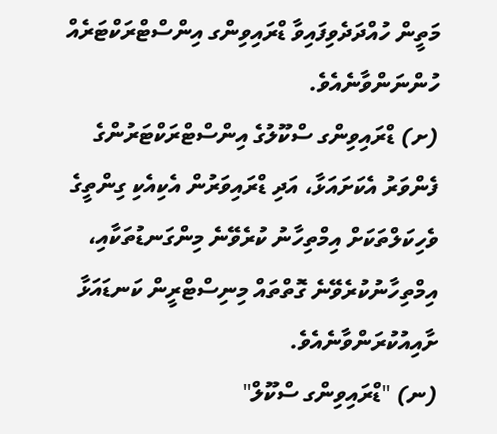މަތީން ހުއްދަދެވިފައިވާ ޑްރައިވިންގ އިންސްޓްރަކްޓަރެއް ހުންނަންވާނެއެވެ.
(ށ) ޑްރައިވިންގ ސްކޫލުގެ އިންސްޓްރަކްޓަރުންގެ ފެންވަރު އެކަށައަޅާ، އަދި ޑްރައިވަރުން އެކިއެކި ގިންތީގެ ވެހިކަލްތަކަށް އިމްތިހާނު ކުރެވޭނެ މިންގަނޑުތަކާއި، އިމްތިހާނުކުރެވޭނެ ގޮތްތައް މިނިސްޓްރީން ކަނޑައަޅާ ށާއިއުކުރަންވާނެއެވެ.
(ނ) "ޑްރައިވިންގ ސްކޫލް"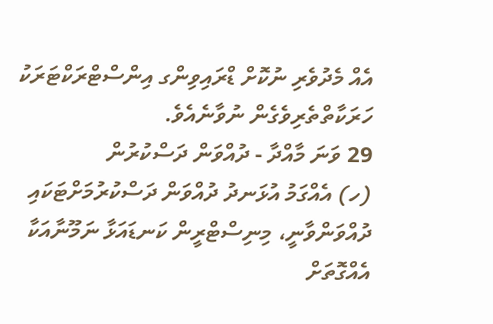އެއް މެދުވެރި ނުކޮށް ޑްރައިވިންގ އިންސްޓްރަކްޓަރަކު ހަރަކާތްތެރިވެގެން ނުވާނެއެވެ.
29 ވަނަ މާއްދާ - ދުއްވަން ދަސްކުރުން
(ހ) އެއްގަމު އުޅަނދު ދުއްވަން ދަސްކުރުމަށްޓަކައި ދުއްވަންވާނީ، މިނިސްޓްރީން ކަނޑައަޅާ ނަމޫނާއަކާ އެއްގޮތަށް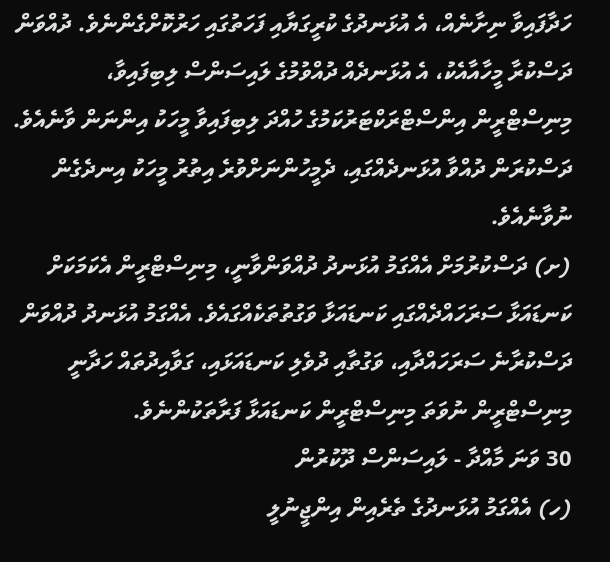ހަދާފައިވާ ނިށާނެއް، އެ އުޅަނދުގެ ކުރީގަޔާއި ފަހަތުގައި ހަރުކޮށްގެންނެވެ. ދުއްވަން ދަސްކުރާ މީހާއާއެކު، އެ އުޅަނދެއް ދުއްވުމުގެ ލައިސަންސް ލިބިފައިވާ، މިނިސްޓްރީން އިންސްޓްރަކްޓަރުކަމުގެ ހުއްދަ ލިބިފައިވާ މީހަކު އިންނަން ވާނެއެވެ. ދަސްކުރަން ދުއްވާ އުޅަނދެއްގައި، ދެމީހުންނަށްވުރެ އިތުރު މީހަކު އިނދެގެން ނުވާނެއެވެ.
(ށ) ދަސްކުރުމަށް އެއްގަމު އުޅަނދު ދުއްވަންވާނީ، މިނިސްޓްރީން އެކަމަކަށް ކަނޑައަޅާ ސަރަހައްދެއްގައި ކަނޑައަޅާ ވަގުތުތަކެއްގައެވެ. އެއްގަމު އުޅަނދު ދުއްވަން ދަސްކުރާނެ ސަރަހައްދާއި، ވަގުތާއި ދުވެލި ކަނޑައަޅައި، ގަވާއިދުތައް ހަދާނީ މިނިސްޓްރީން ނުވަތަ މިނިސްޓްރީން ކަނޑައަޅާ ފަރާތަކުންނެވެ.
30 ވަނަ މާއްދާ - ލައިސަންސް ދޫކުރުން
(ހ) އެއްގަމު އުޅަނދުގެ ތެރެއިން އިންޖީނުލީ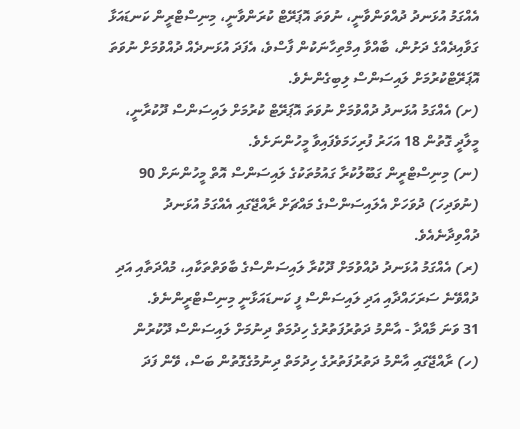އެއްގަމު އުޅަނދު ދުއްވަންވާނީ، ނުވަތަ އޮޕަރޭޓް ކުރަންވާނީ، މިނިސްޓްރީން ކަނޑައަޅާ ގަވާއިދެއްގެ ދަށުން، ބާއްވާ އިމްތިހާނަކުން ފާސްވެ، އެފަދަ އުޅަނދެއް ދުއްވުމަށް ނުވަތަ އޮޕަރޭޓްކުރުމަށް ލައިސަންސް ލިބިގެންނެވެ.
(ށ) އެއްގަމު އުޅަނދު ދުއްވުމަށް ނުވަތަ އޮޕަރޭޓް ކުރުމަށް ލައިސަންސް ދޫކުރާނީ، މީލާދީ ގޮތުން 18 އަހަރު ފުރިހަމަވެފައިވާ މީހުންނަށެވެ.
(ނ) މިނިސްޓްރީން ގަބޫލުކުރާ ގައުމުތަކުގެ ލައިސަންސް އޮތް މީހުންނަށް 90 (ނުވަދިހަ) ދުވަހަށް އެލައިސަންސްގެ މައްޗަށް ރާއްޖޭގައި އެއްގަމު އުޅަނދު ދުއްވިދާނެއެވެ.
(ރ) އެއްގަމު އުޅަނދު ދުއްވުމަށް ދޫކުރާ ލައިސަންސްގެ ބާވަތްތަކާއި، މުއްދަތާއި އަދި ދުއްވޭނެ ސަރަހައްދާއި އަދި ލައިސަންސް ފީ ކަނޑައަޅާނީ މިނިސްޓްރީންނެވެ.
31 ވަނަ މާއްދާ - އާންމު ދަތުރުފަތުރުގެ ހިދުމަތް ދިނުމަށް ލައިސަންސް ދޫކުރުން
(ހ) ރާއްޖޭގައި އާންމު ދަތުރުފަތުރުގެ ހިދުމަތް ދިނުމުގެގޮތުން ބަސް، ވޭން ފަދަ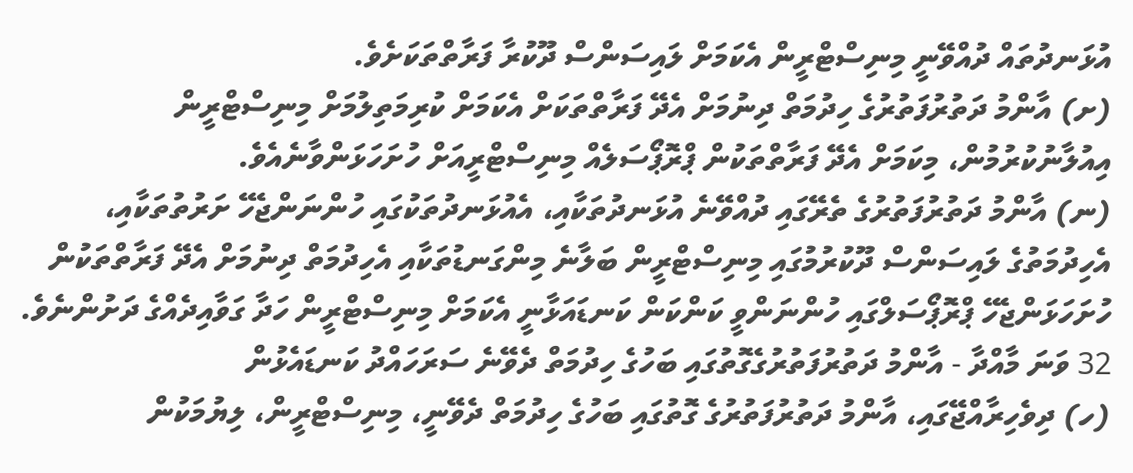އުޅަނދުތައް ދުއްވޭނީ މިނިސްޓްރީން އެކަމަށް ލައިސަންސް ދޫކުރާ ފަރާތްތަކަށެވެ.
(ށ) އާންމު ދަތުރުފަތުރުގެ ހިދުމަތް ދިނުމަށް އެދޭ ފަރާތްތަކަށް އެކަމަށް ކުރިމަތިލުމަށް މިނިސްޓްރީން އިއުލާނުކުރުމުން، މިކަމަށް އެދޭ ފަރާތްތަކުން ޕްރޮޕޯސަލެއް މިނިސްޓްރީއަށް ހުށަހަޅަންވާނެއެވެ.
(ނ) އާންމު ދަތުރުފަތުރުގެ ތެރޭގައި ދުއްވޭނެ އުޅަނދުތަކާއި، އެއުޅަނދުތަކުގައި ހުންނަންޖެހޭ ށަރުތުތަކާއި، އެހިދުމަތުގެ ލައިސަންސް ދޫކުރުމުގައި މިނިސްޓްރީން ބަލާނެ މިންގަނޑުތަކާއި އެހިދުމަތް ދިނުމަށް އެދޭ ފަރާތްތަކުން ހުށަހަޅަންޖެހޭ ޕްރޮޕޯސަލްގައި ހުންނަންވީ ކަންކަން ކަނޑައަޅާނީ އެކަމަށް މިނިސްޓްރީން ހަދާ ގަވާއިދެއްގެ ދަށުންނެވެ.
32 ވަނަ މާއްދާ - އާންމު ދަތުރުފަތުރުގެގޮތުގައި ބަހުގެ ހިދުމަތް ދެވޭނެ ސަރަހައްދު ކަނޑައެޅުން
(ހ) ދިވެހިރާއްޖޭގައި، އާންމު ދަތުރުފަތުރުގެ ގޮތުގައި ބަހުގެ ހިދުމަތް ދެވޭނީ، މިނިސްޓްރީން، ލިޔުމަކުން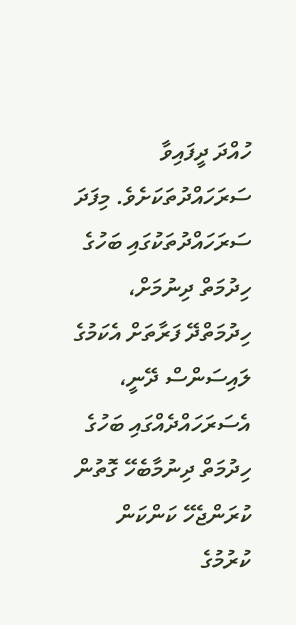ހުއްދަ ދީފައިވާ ސަރަހައްދުތަކަށެވެ. މިފަދަ ސަރަހައްދުތަކުގައި ބަހުގެ ހިދުމަތް ދިނުމަށް، ހިދުމަތްދޭ ފަރާތަށް އެކަމުގެ ލައިސަންސް ދޭނީ، އެސަރަހައްދެއްގައި ބަހުގެ ހިދުމަތް ދިނުމާބެހޭ ގޮތުން ކުރަންޖެހޭ ކަންކަން ކުރުމުގެ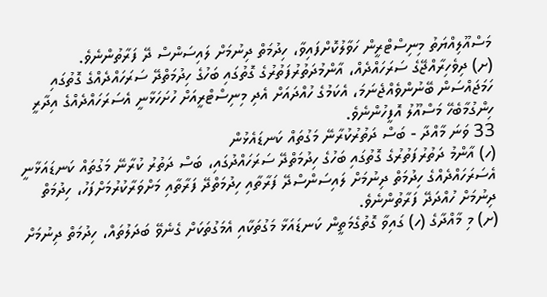މަސްއޫލިއްޔަތު މިނިސްޓްރީން ހަވާލުކޮށްފައިވާ، ހިދުމަތް ދިނުމަށް ލައިސަންސް ދޭ ފަރާތުންނެވެ.
(ށ) ދިވެހިރާއްޖޭގެ ސަރަހައްދެއް، އާންމުދަތުރުފަތުރުގެ ގޮތުގައި ބަހުގެ ހިދުމަތްދޭ ސަރަހައްދެއްގެ ގޮތުގައި ހަމަޖައްސަން ބޭނުންވެއްޖެނަމަ، އެކަމުގެ ހުއްދައަށް އެދި މިނިސްޓްރީއަށް ހުށަހަޅާނީ އެސަރަހައްދެއްގެ އިދާރީ ހިންގުމާބެހޭ މަސްއޫލު އޮފީހުންނެވެ.
33 ވަނަ މާއްދާ - ބަސް ދަތުރުކުރާނޭ މަގުތައް ކަނޑައެޅުން
(ހ) އާންމު ދަތުރުފަތުރުގެ ގޮތުގައި ބަހުގެ ހިދުމަތްދޭ ސަރަހައްދުގައި، ބަސް ދަތުރު ކުރާނޭ މަގުތައް ކަނޑައަޅާނީ އެސަރަހައްދެއްގެ ހިދުމަތް ދިނުމަށް ލައިސަންސްދޭ ފަރާތާއި ހިދުމަތްދޭ ފަރާތާއި މަށްވަރާކުރުމަށްފަހު، ހިދުމަތް ދިނުމަށް ހުއްދަދޭ ފަރާތުންނެވެ.
(ށ) މި މާއްދާގެ (ހ) ގައިވާ ގޮތުގެމަތީން ކަނޑައަޅާ މަގުތަކާއި އެމަގުތަކަށް ގެނެވޭ ބަދަލުތައް، ހިދުމަތް ދިނުމަށް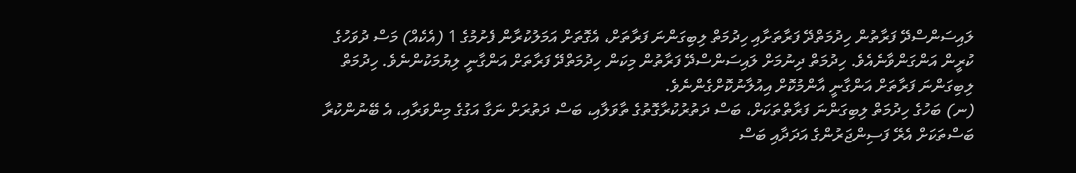ލައިސަންސްދޭ ފަރާތުން ހިދުމަތްދޭ ފަރާތަށާއި ހިދުމަތް ލިބިގަންނަ ފަރާތަށް، އެގޮތަށް އަމަލުކުރާން ފެށުމުގެ 1 (އެކެއް) މަސް ދުވަހުގެ ކުރީން އަންގަންވާނެއެވެ. ހިދުމަތް ދިނުމަށް ލައިސަންސްދޭ ފަރާތުން މިކަން ހިދުމަތްދޭ ފަރާތަށް އަންގާނީ ލިޔުމަކުންނެވެ. ހިދުމަތް ލިބިގަންނަ ފަރާތަށް އަންގާނީ އާންމުކޮށް އިއުލާނުކޮށްގެންނެވެ.
(ނ) ބަހުގެ ހިދުމަތް ލިބިގަންނަ ފަރާތްތަކަށް، ބަސް ދަތުރުކުރާގޮތުގެ ތާވަލާއި، ބަސް ދަތުރަށް ނަގާ އަގުގެ މިންވަރާއި، އެ ބޭނުންކުރާ ބަސްތަކަށް އެރޭ ފަސިންޖަރުންގެ އަދަދާއި ބަސް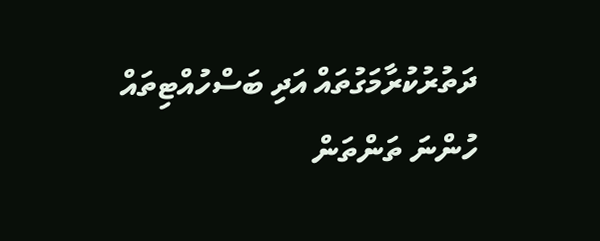ދަތުރުކުރާމަގުތައް އަދި ބަސްހުއްޓިތައް ހުންނަ ތަންތަން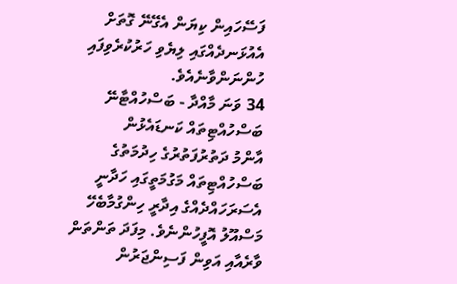ފަސޭހައިން ކިޔަން އެގޭނޭ ގޮތަށް އެއުޅަނދެއްގައި ލިޔެވި ހަރުކުރެވިފައި ހުންނަންވާނެއެވެ.
34 ވަނަ މާއްދާ - ބަސްހުއްޓާނޭ ބަސްހުއްޓިތައް ކަނޑައެޅުން
އާންމު ދަތުރުފަތުރުގެ ހިދުމަތުގެ ބަސްހުއްޓިތައް މަގުމަތީގައި ހަދާނީ އެސަރަހައްދެއްގެ އިދާރީ ހިންގުމާބެހޭ މަސްއޫލު އޮފީހުންނެވެ. މިފަދަ ތަންތަން ވާރެއާއި އަވިން ފަސިންޖަރުން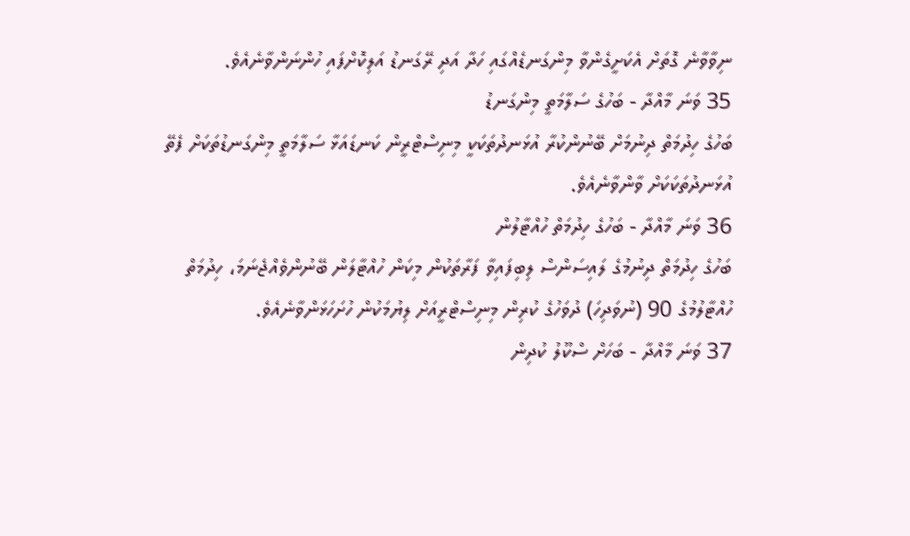ނިވާވާނެ ގޮތަށް އެކަށީގެންވާ މިންގަނޑެއްގައި ހަދާ އަދި ރޭގަނޑު އަލިކޮށްފައި ހުންނަންވާނެއެވެ.
35 ވަނަ މާއްދާ - ބަހުގެ ސަލާމަތީ މިންގަނޑު
ބަހުގެ ހިދުމަތް ދިނުމަށް ބޭނުންކުރާ އުޅަނދުތަކަކީ މިނިސްޓްރީން ކަނޑައަޅާ ސަލާމަތީ މިންގަނޑުތަކަށް ފެތޭ އުޅަނދުތަކަކަށް ވާންވާނެއެވެ.
36 ވަނަ މާއްދާ - ބަހުގެ ހިދުމަތް ހުއްޓާލުން
ބަހުގެ ހިދުމަތް ދިނުމުގެ ލައިސަންސް ލިބިފައިވާ ފަރާތަކުން މިކަން ހުއްޓާލަން ބޭނުންވެއްޖެނަމަ، ހިދުމަތް ހުއްޓާލުމުގެ 90 (ނުވަދިހަ) ދުވަހުގެ ކުރިން މިނިސްޓްރީއަށް ލިޔުމަކުން ހުށަހަޅަންވާނެއެވެ.
37 ވަނަ މާއްދާ - ބަހަށް ސްކޫލު ކުދިން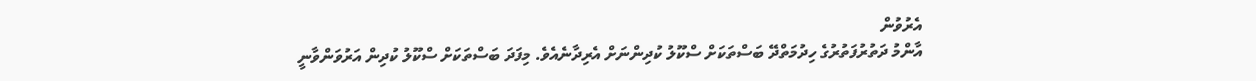އެރުވުން
އާންމު ދަތުރުފަތުރުގެ ހިދުމަތްދޭ ބަސްތަކަށް ސްކޫލު ކުދިންނަށް އެރިދާނެއެވެ. މިފަދަ ބަސްތަކަށް ސްކޫލު ކުދިން އަރުވަންވާނީ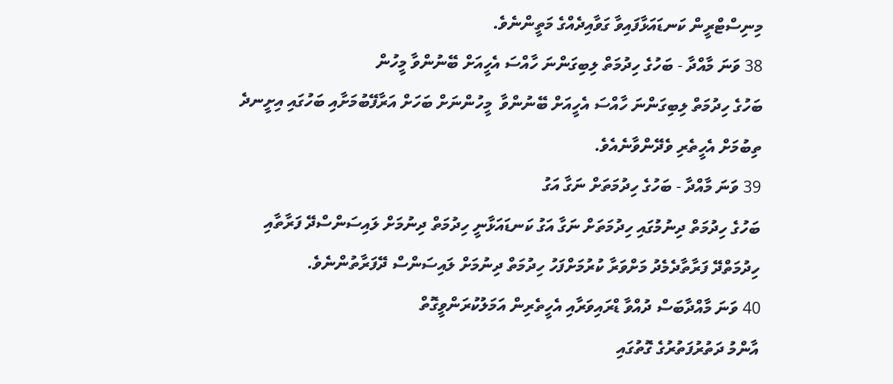މިނިސްޓްރީން ކަނޑައަޅާފައިވާ ގަވާއިދެއްގެ މަތީންނެވެ.
38 ވަނަ މާއްދާ - ބަހުގެ ހިދުމަތް ލިބިގަންނަ ހާއްސަ އެހީއަށް ބޭނުންވާ މީހުން
ބަހުގެ ހިދުމަތް ލިބިގަންނަ ހާއްސަ އެހީއަށް ބޭނުންވާ  މީހުންނަށް ބަހަށް އަރާފޭބުމަށާއި ބަހުގައި އިށީނދެ ތިބުމަށް އެހީތެރި ވެދޭންވާނެއެވެ.
39 ވަނަ މާއްދާ - ބަހުގެ ހިދުމަތަށް ނަގާ އަގު
ބަހުގެ ހިދުމަތް ދިނުމުގައި ހިދުމަތަށް ނަގާ އަގު ކަނޑައަޅާނީ ހިދުމަތް ދިނުމަށް ލައިސަންސްދޭ ފަރާތާއި ހިދުމަތްދޭ ފަރާތާދެމެދު މަށްވަރާ ކުރުމަށްފަހު ހިދުމަތް ދިނުމަށް ލައިސަންސް ދޭފަރާތުންނެވެ.
40 ވަނަ މާއްދާބަސް ދުއްވާ ޑްރައިވަރާއި އެހީތެރިން އަމަލުކުރަންވީގޮތް
އާންމު ދަތުރުފަތުރުގެ ގޮތުގައި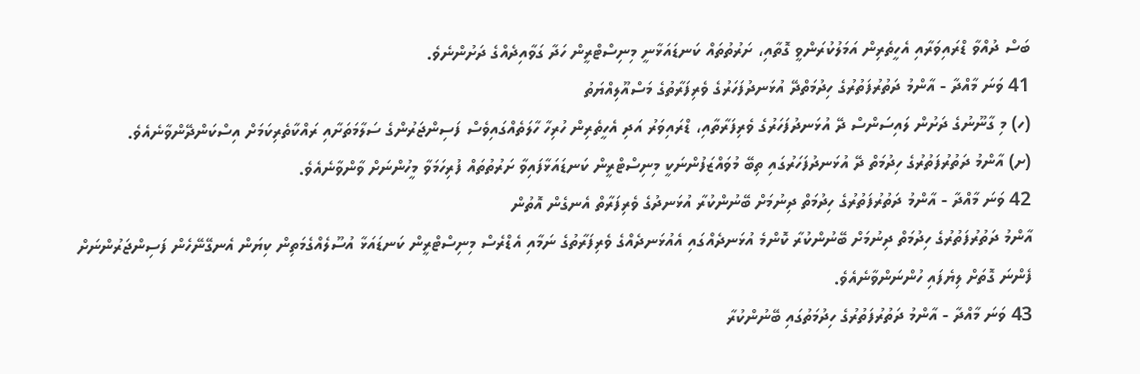ބަސް ދުއްވާ ޑްރައިވަރާއި އެހީތެރިން އަމަލުކުރަންވީ ގޮތާއި، ށަރުތުތައް ކަނޑައަޅާނީ މިނިސްޓްރީން ހަދާ ގަވާއިދެއްގެ ދަށުންނެވެ.
41 ވަނަ މާއްދާ - އާންމު ދަތުރުފަތުރުގެ ހިދުމަތްދޭ އުޅަނދުފަހަރުގެ ވެރިފަރާތުގެ މަސްއޫލިއްޔަތު
(ހ) މި ގާނޫނުގެ ދަށުން ލައިސަންސް ދޭ އުޅަނދުފަހަރުގެ ވެރިފަރާތާއި، ޑްރައިވަރު އަދި އެހީތެރިން ހުރިހާ ހާލަތެއްގައިވެސް ފަސިންޖަރުންގެ ސަލާމަތަށާއި ރައްކާތެރިކަމަށް އިސްކަންދޭންވާނެއެވެ.
(ށ) އާންމު ދަތުރުފަތުރުގެ ހިދުމަތް ދޭ އުޅަނދުފަހަރުގައި ތިބޭ މުވައްޒަފުންނަކީ މިނިސްޓްރީން ކަނޑައަޅާފައިވާ ށަރުތުތައް ފުރިހަމަވާ މީހުންނަށް ވާންވާނެއެވެ.
42 ވަނަ މާއްދާ - އާންމު ދަތުރުފަތުރުގެ ހިދުމަތް ދިނުމަށް ބޭނުންކުރާ އުޅަނދުގެ ވެރިފަރާތް އެނގެން އޮތުން
އާންމު ދަތުރުފަތުރުގެ ހިދުމަތް ދިނުމަށް ބޭނުންކުރާ ކޮންމެ އުޅަނދެއްގައި އެއުޅަނދެއްގެ ވެރިފަރާތުގެ ނަމާއި އެޑްރެސް މިނިސްޓްރީން ކަނޑައަޅާ އުސޫލެއްގެމަތިން ކިޔަން އެނގޭނޭހެން ފަސިންޖަރުންނަށް ފެންނަ ގޮތަށް ލިޔެފައި ހުންނަންވާނެއެވެ.
43 ވަނަ މާއްދާ - އާންމު ދަތުރުފަތުރުގެ ހިދުމަތުގައި ބޭނުންކުރާ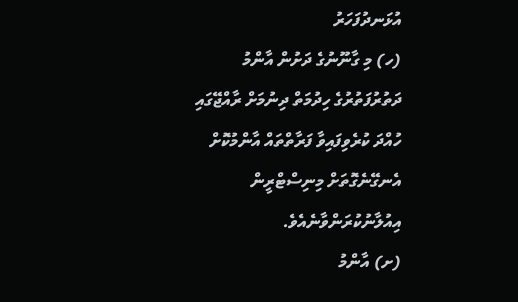އުޅަނދުފަހަރު
(ހ) މި ގާނޫނުގެ ދަށުން އާންމު ދަތުރުފަތުރުގެ ހިދުމަތް ދިނުމަށް ރާއްޖޭގައި ހުއްދަ ކުރެވިފައިވާ ފަރާތްތައް އާންމުކޮށް އެނގޭނެގޮތަށް މިނިސްޓްރީން އިއުލާނުކުރަންވާނެއެވެ.
(ށ) އާންމު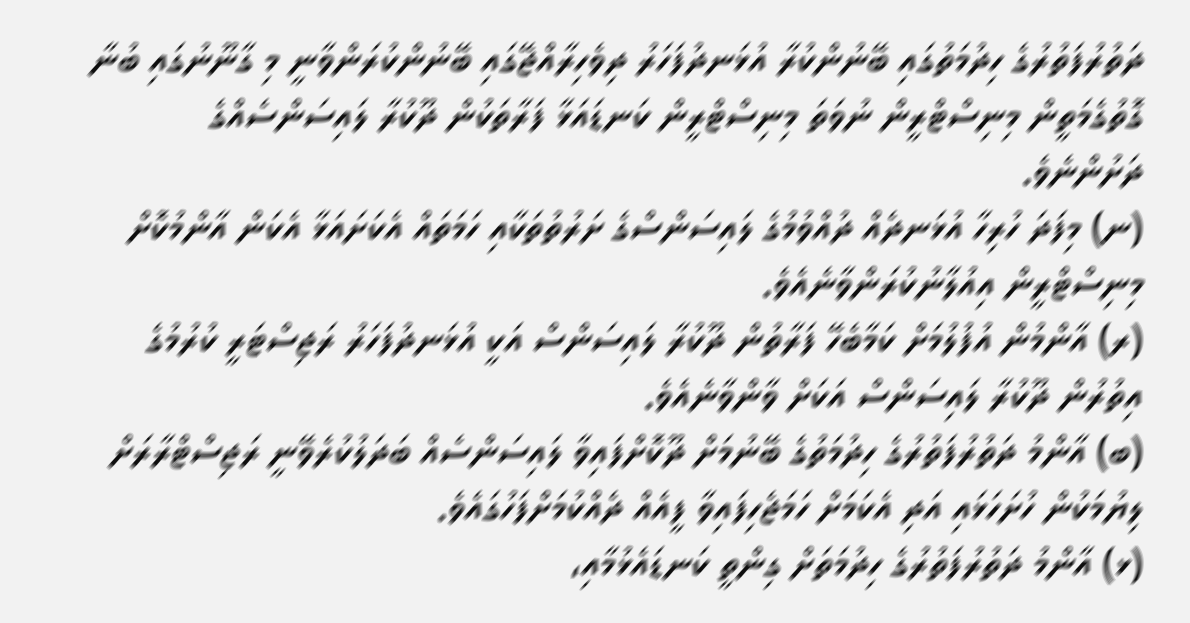ދަތުރުފަތުރުގެ ހިދުމަތުގައި ބޭނުންކުރާ އުޅަނދުފަހަރު ދިވެހިރާއްޖޭގައި ބޭނުންކުރަންވާނީ މި ގާނޫނުގައި ބުނާ ގޮތުގެމަތީން މިނިސްޓްރީން ނުވަތަ މިނިސްޓްރީން ކަނޑައަޅާ ފަރާތަކުން ދޫކުރާ ލައިސަންސެއްގެ ދަށުންނެވެ.
(ނ) މިފަދަ ހުރިހާ އުޅަނދެއް ދުއްވުމުގެ ލައިސަންސްގެ ށަރުތުތަކާއި ހަމަތައް އެކަށައަޅާ އެކަން އާންމުކޮށް މިނިސްޓްރީން އިއުލާނުކުރަންވާނެއެވެ.
(ރ) އާންމުން އުފުލުމަށް ކަމާބެހޭ ފަރާތުން ދޫކުރާ ލައިސަންސް އަކީ އުޅަނދުފަހަރު ރަޖިސްޓަރީ ކުރުމުގެ އިތުރުން ދޫކުރާ ލައިސަންސް އަކަށް ވާންވާނެއެވެ.
(ބ) އާންމު ދަތުރުފަތުރުގެ ހިދުމަތުގެ ބޭނުމަށް ދޫކޮށްފައިވާ ލައިސަންސެއް ބަދަލުކުރެވޭނީ ރަޖިސްޓްރާރަށް ލިޔުމަކުން ހުށަހަޅައި އަދި އެކަމަށް ހަމަޖެހިފައިވާ ފީއެއް ދެއްކުމަށްފަހުގައެވެ.
(ޅ) އާންމު ދަތުރުފަތުރުގެ ހިދުމަތަށް ގިންތީ ކަނޑައެޅުމާއި،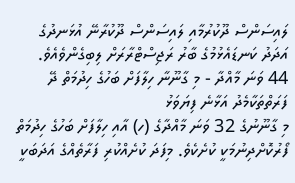ލައިސަންސް ދޫކުރުމާއި ލައިސަންސް ދޫކުރާނޭ އުޅަނދުގެ އަދަދު ކަނޑައެޅުމުގެ ބާރު ރަޖިސްޓްރާރަށް ލިބިގެންވެއެވެ.
44 ވަނަ މާއްދާ - މި ގާނޫނާ ހިލާފަށް ބަހުގެ ހިދުމަތް ދޭ ފަރަތްތަކާމެދު އަޅާނެ ފިޔަވަޅު
މި ގާނޫނުގެ 32 ވަނަ މާއްދާގެ (ހ) އާއި ހިލާފަށް ބަހުގެ ހިދުމަތް ފޯރުކޮށްދިނުމަކީ ކުށެކެވެ. މިފަދަ ކުށެއްކުރި ފަރާތެއްގެ އަދަބަކީ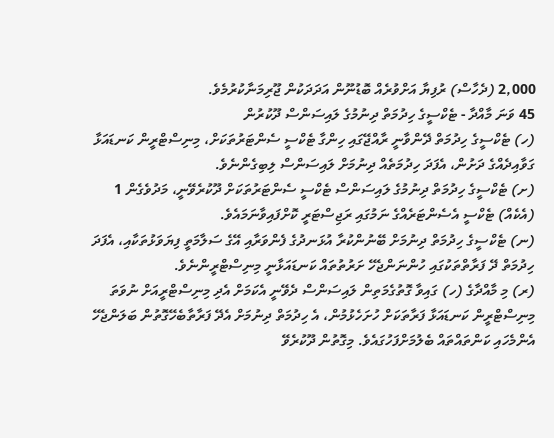2,000 (ދެހާސް) ރުފިޔާ އަށްވުރެއް ބޮޑުނޫން އަދަދަކުން ޖޫރިމަނާކުރުމެވެ.
45 ވަނަ މާއްދާ - ޓެކްސީގެ ހިދުމަތް ދިނުމުގެ ލައިސަންސް ދޫކުރުން
(ހ) ޓެކްސީގެ ހިދުމަތް ދޭންވާނީ ރާއްޖޭގައި ހިންގާ ޓެކްސީ ސެންޓަރުތަކަށް، މިނިސްޓްރީން ކަނޑައަޅާ ގަވާއިދެއްގެ ދަށުން، އެފަދަ ހިދުމަތެއް ދިނުމަށް ލައިސަންސް ލިބިގެންނެވެ.
(ށ) ޓެކްސީގެ ހިދުމަތް ދިނުމުގެ ލައިސަންސް ޓެކްސީ ސެންޓަރުތަކަށް ދޫކުރެވޭނީ، މަދުވެގެން 1 (އެކެއް) ޓެކްސީ އެސެންޓަރެއްގެ ނަމުގައި ރަޖިސްޓަރީ ކޮށްފައިވާނަމައެވެ.
(ނ) ޓެކްސީގެ ހިދުމަތް ދިނުމަށް ބޭނުންކުރާ އުޅަނދުގެ ފެންވަރާއި އޭގެ ސަލާމަތީ ފިޔަވަޅުތަކާއި، އެފަދަ ހިދުމަތް ދޭ ފަރާތްތަކުގައި ހުންނަންޖެހޭ ށަރުތުތައް ކަނޑައަޅާނީ މިނިސްޓްރީންނެވެ.
(ރ) މި މާއްދާގެ (ހ) ގައިވާ ގޮތުގެމަތިން ލައިސަންސް ދެވޭނީ އެކަމަށް އެދި މިނިސްޓްރީއަށް ނުވަތަ މިނިސްޓްރީން ކަނޑައަޅާ ފަރާތަކަށް ހުށަހެޅުމުން، އެ ހިދުމަތް ދިނުމަށް އެދޭ ފަރާތާބެހޭގޮތުން ބަލަންޖެހޭ އެންމެހައި ކަންތައްތައް ބެލުމަށްފަހުގައެވެ. މިގޮތުން ދޫކުރެވޭ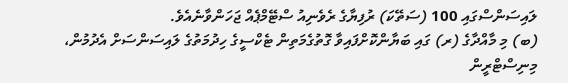ލައިސަންސްގައި 100 (ސަތޭކަ) ރުފިޔާގެ ރެވެނިއު ސްޓޭމްޕެއް ޖަހަންވާނެއެވެ.
(ބ) މި މާއްދާގެ (ރ) ގައި ބަޔާންކޮށްފައިވާ ގޮތުގެމަތިން ޓެކްސީގެ ހިދުމަތުގެ ލައިސަންސަށް އެދުމުން، މިނިސްޓްރީން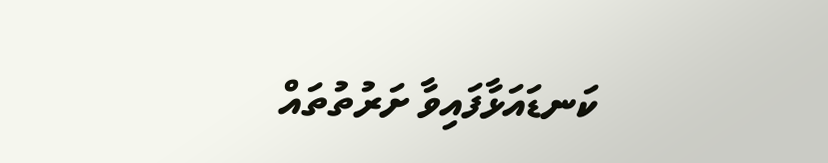ކަނޑައަޅާފައިވާ ށަރުތުތައް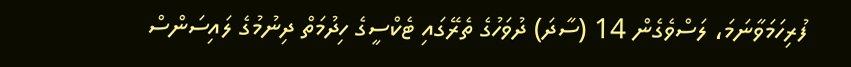ފުރިހަމަވާނަމަ، ލަސްވެގެން 14 (ސާދަ) ދުވަހުގެ ތެރޭގައި ޓެކްސީގެ ހިދުމަތް ދިނުމުގެ ލައިސަންސް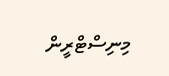މިނިސްޓްރީން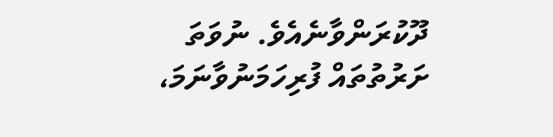ދޫކުރަންވާނެއެވެ. ނުވަތަ ށަރުތުތައް ފުރިހަމަނުވާނަމަ،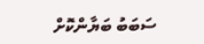ސަބަބު ބަޔާންކޮށް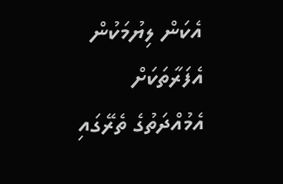އެކަން ލިޔުމަކުން އެފަރާތަކަށް އެމުއްދަތުގެ ތެރޭގައި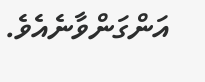އަންގަންވާނެއެވެ.